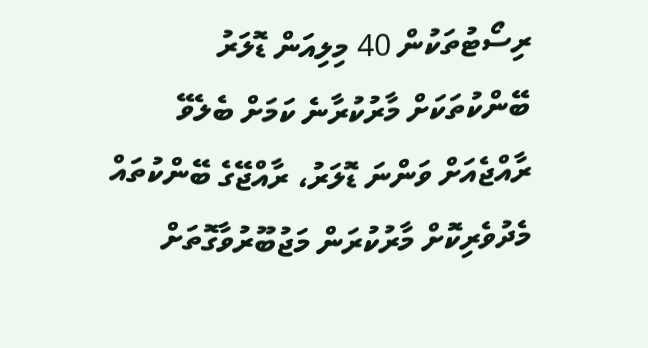ރިސޯޓުތަކުން 40 މިލިއަން ޑޮލަރު ބޭންކުތަކަށް މާރުކުރާނެ ކަމަށް ބެލެވޭ
ރާއްޖެއަށް ވަންނަ ޑޮލަރު، ރާއްޖޭގެ ބޭންކުތައް މެދުވެރިކޮށް މާރުކުރަން މަޖުބޫރުވާގޮތަށް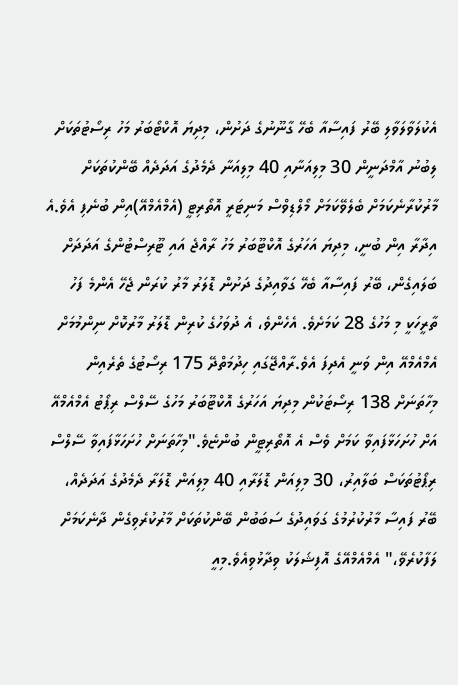އެކުލަވާލަވާލި ބޭރު ފައިސާއާ ބެހޭ ގާނޫނުގެ ދަށުން، މިދިޔަ އޮކްޓޯބަރު މަހު ރިސޯޓުތަކަށް ލިބުނު އާމްދަނީން 30 މިލިއަނާއި 40 މިލިއަނާ ދެމެދުގެ އަދަދެއް ބޭންކުތަކަށް މާރުކުރާނެކަމަށް ބެލެވޭކަމަށް މޯލްޑިވްސް މަނިޓަރީ އޮތޯރިޓީ (އެމްއެމްއޭ)އިން ބުނެފި އެވެ.އެ އިދާރާ އިން ބުނީ، މިދިޔަ އަހަރުގެ އޮކްޓޫބަރު މަހު ރާއްޖެ އައި ޓޫރިސްޓުންގެ އަދަދަށް ބަލައިގެން، ބޭރު ފައިސާއާ ބެހޭ ގަވާއިދުގެ ދަށުން ޑޮލަރު މާރު ކުރަން ޖެހޭ އެންމެ ފަހު ތާރީހަކީ މި މަހުގެ 28 ކަމަށެވެ. އެހެންވެ، އެ ދުވަހުގެ ކުރިން ޑޮލަރު މާރުކޮށް ނިންމުމަށް އެމްއެމްއޭ އިން ވަނީ އެދިފަ އެވެ.ރާއްޖޭގައި ހިދުމަތްދޭ 175 ރިސޯޓުގެ ތެރެއިން މިހާތަނަށް 138 ރިސޯޓަކުން މިދިޔަ އަހަރުގެ އޮކްޓޫބަރު މަހުގެ ސޭލްސް ރިޕޯޓު އެމްއެމްއޭ އަށް ހުށަހަޅާފައިވާ ކަމަށް ވެސް އެ އޮތޯރިޓީން ބުންޏެވެ."މިހާތަނަށް ހުށަހަޅާފައިވާ ސޭލްސް ރިޕޯޓުތަކަސް ބަލާއިރު، 30 މިލިއަން ޑޮލަރާއި 40 މިލިއަން ޑޮލަރާ ދެމެދުގެ އަދަދެއް، ބޭރު ފައިސާ މާރުކުރުމުގެ ގަވައިދުގެ ސަބަބުން ބޭންކުތަކަށް މާރުކުރެވިގެން ދާނެކަމަށް ލަފާކުރެވޭ،" އެމްއެމްއޭގެ އޮފިޝަލަކު ވިދާޅުވިއެވެ.މިއީ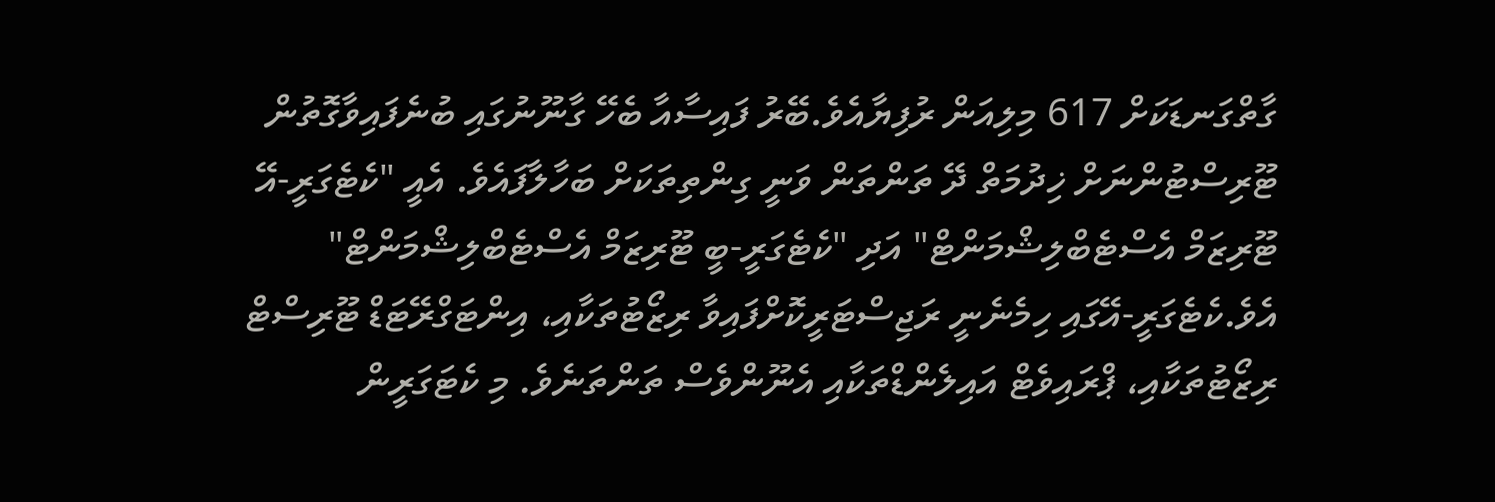ގާތްގަނޑަކަށް 617 މިލިއަން ރުފިޔާއެވެ.ބޭރު ފައިސާއާ ބެހޭ ގާނޫނުގައި ބުނެފައިވާގޮތުން ޓޫރިސްޓުންނަށް ޚިދުމަތް ދޭ ތަންތަން ވަނީ ގިންތިތަކަށް ބަހާލާފައެވެ. އެއީ "ކެޓެގަރީ-އޭ ޓޫރިޒަމް އެސްޓެބްލިޝްމަންޓް" އަދި "ކެޓެގަރީ-ބީ ޓޫރިޒަމް އެސްޓެބްލިޝްމަންޓް" އެވެ.ކެޓެގަރީ-އޭގައި ހިމެނެނީ ރަޖިސްޓަރީކޮށްފައިވާ ރިޒޯޓުތަކާއި، އިންޓަގްރޭޓަޑް ޓޫރިސްޓް ރިޒޯޓުތަކާއި، ޕްރައިވެޓް އައިލެންޑްތަކާއި އެނޫންވެސް ތަންތަނެވެ. މި ކެޓަގަރީން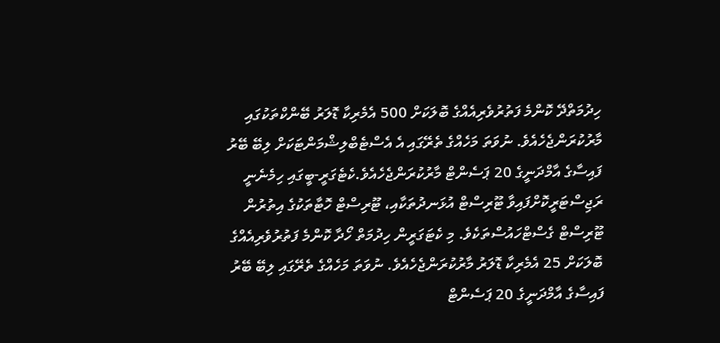ހިދުމަތްދޭ ކޮންމެ ފަތުރުވެރިއެއްގެ ބޮލަކަށް 500 އެމެރިކާ ޑޮލަރު ބޭންކްތަކުގައި މާރުކުރަންޖެހެއެވެ. ނުވަތަ މަހެއްގެ ތެރޭގައި އެ އެސްޓެބްލިޝްމަންޓަކަށް ލިބޭ ބޭރު ފައިސާގެ އާމްދަނީގެ 20 ޕަސެންޓް މާރުކުރަންޖެހެއެވެ.ކެޓެގަރީ-ބީގައި ހިމެނެނީ ރަޖިސްޓަރީކޮށްފައިވާ ޓޫރިސްޓް އުޅަނދުތަކާއި، ޓޫރިސްޓް ހޮޓާތަކުގެ އިތުރުން ޓޫރިސްޓް ގެސްޓްހައުސްތަކެވެ. މި ކެޓަގަރީން ހިދުމަތް ހޯދާ ކޮންމެ ފަތުރުވެރިއެއްގެ ބޮލަކަށް 25 އެމެރިކާ ޑޮލަރު މާރުކުރަންޖެހެއެވެ. ނުވަތަ މަހެއްގެ ތެރޭގައި ލިބޭ ބޭރު ފައިސާގެ އާމްދަނީގެ 20 ޕަސެންޓް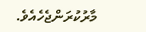މާރުކުރަންޖެހެއެވެ.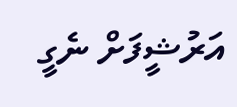އަރުޝީފަށް ނެގީ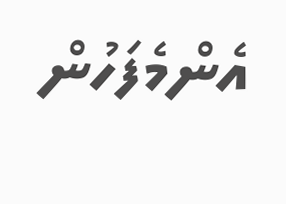އެންމެފަހުން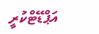އަޕްޑޭޓްކުރީ